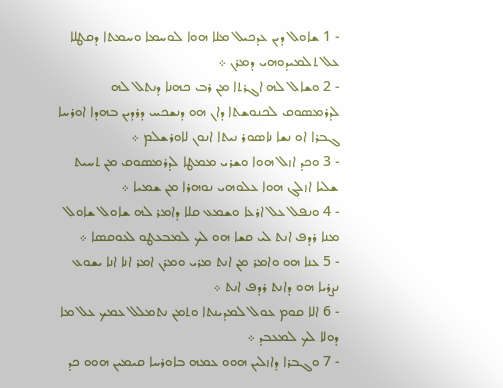- 1 ܫܐܘܠ ܕܝܢ ܥܕܟܝܠ ܡܠܐ ܗܘܐ ܠܘܚܡܐ ܘܚܡܬܐ ܕܩܛܠܐ ܥܠ ܬܠܡܝܕܘܗܝ ܕܡܪܢ ܀
- 2 ܘܫܐܠ ܠܗ ܐܓܪܬܐ ܡܢ ܪܒ ܟܗܢܐ ܕܢܬܠ ܠܗ ܠܕܪܡܤܘܩ ܠܟܢܘܫܬܐ ܕܐܢ ܗܘ ܕܢܫܟܚ ܕܪܕܝܢ ܒܗܕܐ ܐܘܪܚܐ ܓܒܪܐ ܐܘ ܢܫܐ ܢܐܤܘܪ ܢܝܬܐ ܐܢܘܢ ܠܐܘܪܫܠܡ ܀
- 3 ܘܟܕ ܐܙܠ ܗܘܐ ܘܫܪܝ ܡܡܛܐ ܠܕܪܡܤܘܩ ܡܢ ܬܚܝܬ ܫܠܝܐ ܐܙܠܓ ܗܘܐ ܥܠܘܗܝ ܢܘܗܪܐ ܡܢ ܫܡܝܐ ܀
- 4 ܘܢܦܠ ܥܠ ܐܪܥܐ ܘܫܡܥ ܩܠܐ ܕܐܡܪ ܠܗ ܫܐܘܠ ܫܐܘܠ ܡܢܐ ܪܕܦ ܐܢܬ ܠܝ ܩܫܐ ܗܘ ܠܟ ܠܡܒܥܛܘ ܠܥܘܩܤܐ ܀
- 5 ܥܢܐ ܗܘ ܘܐܡܪ ܡܢ ܐܢܬ ܡܪܝ ܘܡܪܢ ܐܡܪ ܐܢܐ ܐܢܐ ܝܫܘܥ ܢܨܪܝܐ ܗܘ ܕܐܢܬ ܪܕܦ ܐܢܬ ܀
- 6 ܐܠܐ ܩܘܡ ܥܘܠ ܠܡܕܝܢܬܐ ܘܬܡܢ ܢܬܡܠܠ ܥܡܟ ܥܠ ܡܐ ܕܘܠܐ ܠܟ ܠܡܥܒܕ ܀
- 7 ܘܓܒܪܐ ܕܐܙܠܝܢ ܗܘܘ ܥܡܗ ܒܐܘܪܚܐ ܩܝܡܝܢ ܗܘܘ ܟܕ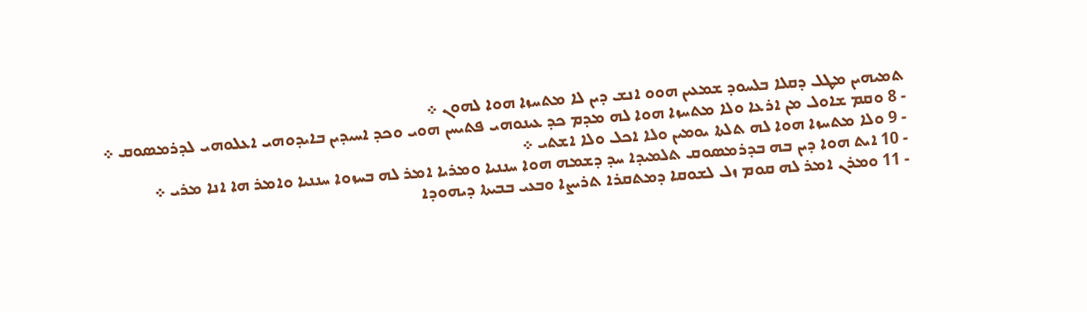ܬܡܝܗܝܢ ܡܛܠ ܕܩܠܐ ܒܠܚܘܕ ܫܡܥܝܢ ܗܘܘ ܐܢܫ ܕܝܢ ܠܐ ܡܬܚܙܐ ܗܘܐ ܠܗܘܢ ܀
- 8 ܘܩܡ ܫܐܘܠ ܡܢ ܐܪܥܐ ܘܠܐ ܡܬܚܙܐ ܗܘܐ ܠܗ ܡܕܡ ܟܕ ܥܝܢܘܗܝ ܦܬܝܚܢ ܗܘܝ ܘܟܕ ܐܚܝܕܝܢ ܒܐܝܕܘܗܝ ܐܥܠܘܗܝ ܠܕܪܡܤܘܩ ܀
- 9 ܘܠܐ ܡܬܚܙܐ ܗܘܐ ܠܗ ܬܠܬܐ ܝܘܡܝܢ ܘܠܐ ܐܟܠ ܘܠܐ ܐܫܬܝ ܀
- 10 ܐܝܬ ܗܘܐ ܕܝܢ ܒܗ ܒܕܪܡܤܘܩ ܬܠܡܝܕܐ ܚܕ ܕܫܡܗ ܗܘܐ ܚܢܢܝܐ ܘܡܪܝܐ ܐܡܪ ܠܗ ܒܚܙܘܐ ܚܢܢܝܐ ܘܐܡܪ ܗܐ ܐܢܐ ܡܪܝ ܀
- 11 ܘܡܪܢ ܐܡܪ ܠܗ ܩܘܡ ܙܠ ܠܫܘܩܐ ܕܡܬܩܪܐ ܬܪܝܨܐ ܘܒܥܝ ܒܒܝܬܐ ܕܝܗܘܕܐ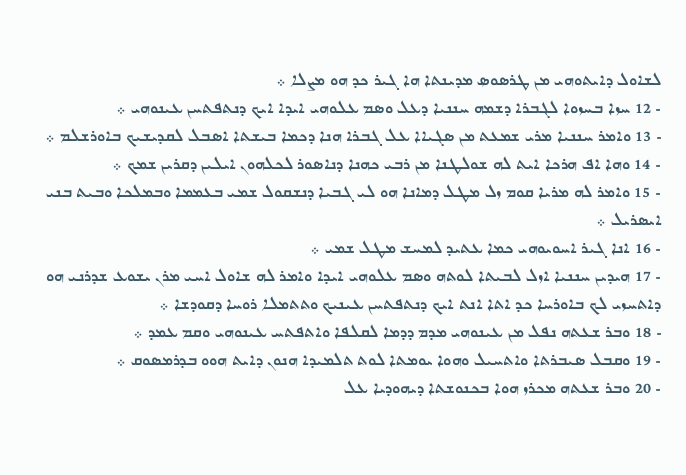ܠܫܐܘܠ ܕܐܝܬܘܗܝ ܡܢ ܛܪܤܘܤ ܡܕܝܢܬܐ ܗܐ ܓܝܪ ܟܕ ܗܘ ܡܨܠܐ ܀
- 12 ܚܙܐ ܒܚܙܘܐ ܠܓܒܪܐ ܕܫܡܗ ܚܢܢܝܐ ܕܥܠ ܘܤܡ ܥܠܘܗܝ ܐܝܕܐ ܐܝܟ ܕܢܬܦܬܚܢ ܥܝܢܘܗܝ ܀
- 13 ܘܐܡܪ ܚܢܢܝܐ ܡܪܝ ܫܡܥܬ ܡܢ ܤܓܝܐܐ ܥܠ ܓܒܪܐ ܗܢܐ ܕܟܡܐ ܒܝܫܬܐ ܐܤܒܠ ܠܩܕܝܫܝܟ ܒܐܘܪܫܠܡ ܀
- 14 ܘܗܐ ܐܦ ܗܪܟܐ ܐܝܬ ܠܗ ܫܘܠܛܢܐ ܡܢ ܪܒܝ ܟܗܢܐ ܕܢܐܤܘܪ ܠܟܠܗܘܢ ܐܝܠܝܢ ܕܩܪܝܢ ܫܡܟ ܀
- 15 ܘܐܡܪ ܠܗ ܡܪܝܐ ܩܘܡ ܙܠ ܡܛܠ ܕܡܐܢܐ ܗܘ ܠܝ ܓܒܝܐ ܕܢܫܩܘܠ ܫܡܝ ܒܥܡܡܐ ܘܒܡܠܟܐ ܘܒܝܬ ܒܢܝ ܐܝܤܪܝܠ ܀
- 16 ܐܢܐ ܓܝܪ ܐܚܘܝܘܗܝ ܟܡܐ ܥܬܝܕ ܠܡܚܫ ܡܛܠ ܫܡܝ ܀
- 17 ܗܝܕܝܢ ܚܢܢܝܐ ܐܙܠ ܠܒܝܬܐ ܠܘܬܗ ܘܤܡ ܥܠܘܗܝ ܐܝܕܐ ܘܐܡܪ ܠܗ ܫܐܘܠ ܐܚܝ ܡܪܢ ܝܫܘܥ ܫܕܪܢܝ ܗܘ ܕܐܬܚܙܝ ܠܟ ܒܐܘܪܚܐ ܟܕ ܐܬܐ ܐܢܬ ܐܝܟ ܕܢܬܦܬܚܢ ܥܝܢܝܟ ܘܬܬܡܠܐ ܪܘܚܐ ܕܩܘܕܫܐ ܀
- 18 ܘܒܪ ܫܥܬܗ ܢܦܠ ܡܢ ܥܝܢܘܗܝ ܡܕܡ ܕܕܡܐ ܠܩܠܦܐ ܘܐܬܦܬܚ ܥܝܢܘܗܝ ܘܩܡ ܥܡܕ ܀
- 19 ܘܩܒܠ ܤܝܒܪܬܐ ܘܐܬܚܝܠ ܘܗܘܐ ܝܘܡܬܐ ܠܘܬ ܬܠܡܝܕܐ ܗܢܘܢ ܕܐܝܬ ܗܘܘ ܒܕܪܡܤܘܩ ܀
- 20 ܘܒܪ ܫܥܬܗ ܡܟܪܙ ܗܘܐ ܒܟܢܘܫܬܐ ܕܝܗܘܕܝܐ ܥܠ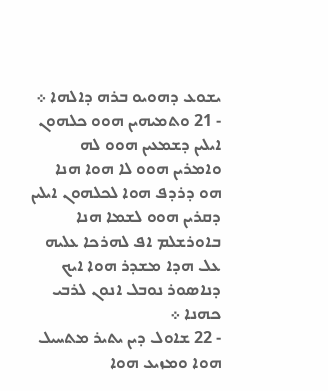ܝܫܘܥ ܕܗܘܝܘ ܒܪܗ ܕܐܠܗܐ ܀
- 21 ܘܬܡܝܗܝܢ ܗܘܘ ܟܠܗܘܢ ܐܝܠܝܢ ܕܫܡܥܝܢ ܗܘܘ ܠܗ ܘܐܡܪܝܢ ܗܘܘ ܠܐ ܗܘܐ ܗܢܐ ܗܘ ܕܪܕܦ ܗܘܐ ܠܟܠܗܘܢ ܐܝܠܝܢ ܕܩܪܝܢ ܗܘܘ ܠܫܡܐ ܗܢܐ ܒܐܘܪܫܠܡ ܐܦ ܠܗܪܟܐ ܥܠܝܗ ܥܠ ܗܕܐ ܡܫܕܪ ܗܘܐ ܐܝܟ ܕܢܐܤܘܪ ܢܘܒܠ ܐܢܘܢ ܠܪܒܝ ܟܗܢܐ ܀
- 22 ܫܐܘܠ ܕܝܢ ܝܬܝܪ ܡܬܚܝܠ ܗܘܐ ܘܡܙܝܥ ܗܘܐ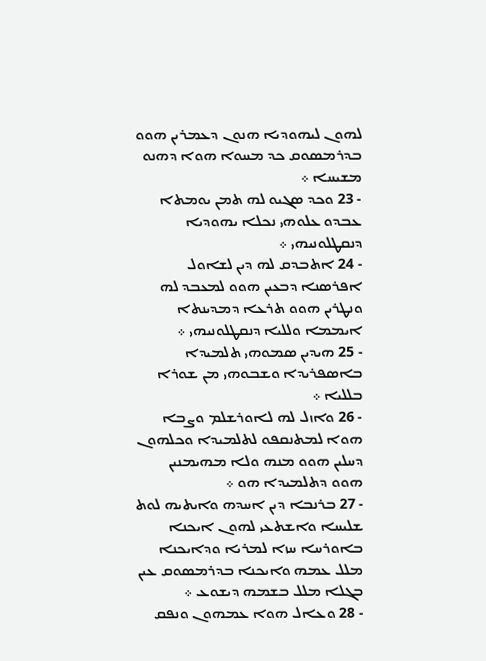ܠܗܘܢ ܠܝܗܘܕܝܐ ܗܢܘܢ ܕܥܡܪܝܢ ܗܘܘ ܒܕܪܡܤܘܩ ܟܕ ܡܚܘܐ ܗܘܐ ܕܗܢܘ ܡܫܝܚܐ ܀
- 23 ܘܟܕ ܤܓܝܘ ܠܗ ܬܡܢ ܝܘܡܬܐ ܥܒܕܘ ܥܠܘܗܝ ܢܟܠܐ ܝܗܘܕܝܐ ܕܢܩܛܠܘܢܝܗܝ ܀
- 24 ܐܬܒܕܩ ܠܗ ܕܝܢ ܠܫܐܘܠ ܐܦܪܤܢܐ ܕܒܥܝܢ ܗܘܘ ܠܡܥܒܕ ܠܗ ܘܢܛܪܝܢ ܗܘܘ ܬܪܥܐ ܕܡܕܝܢܬܐ ܐܝܡܡܐ ܘܠܠܝܐ ܕܢܩܛܠܘܢܝܗܝ ܀
- 25 ܗܝܕܝܢ ܤܡܘܗܝ ܬܠܡܝܕܐ ܒܐܤܦܪܝܕܐ ܘܫܒܘܗܝ ܡܢ ܫܘܪܐ ܒܠܠܝܐ ܀
- 26 ܘܐܙܠ ܠܗ ܠܐܘܪܫܠܡ ܘܨܒܐ ܗܘܐ ܠܡܬܢܩܦܘ ܠܬܠܡܝܕܐ ܘܟܠܗܘܢ ܕܚܠܝܢ ܗܘܘ ܡܢܗ ܘܠܐ ܡܗܝܡܢܝܢ ܗܘܘ ܕܬܠܡܝܕܐ ܗܘ ܀
- 27 ܒܪܢܒܐ ܕܝܢ ܐܚܕܗ ܘܐܝܬܝܗ ܠܘܬ ܫܠܝܚܐ ܘܐܫܬܥܝ ܠܗܘܢ ܐܝܟܢܐ ܒܐܘܪܚܐ ܚܙܐ ܠܡܪܝܐ ܘܕܐܝܟܢܐ ܡܠܠ ܥܡܗ ܘܐܝܟܢܐ ܒܕܪܡܤܘܩ ܥܝܢ ܒܓܠܐ ܡܠܠ ܒܫܡܗ ܕܝܫܘܥ ܀
- 28 ܘܥܐܠ ܗܘܐ ܥܡܗܘܢ ܘܢܦܩ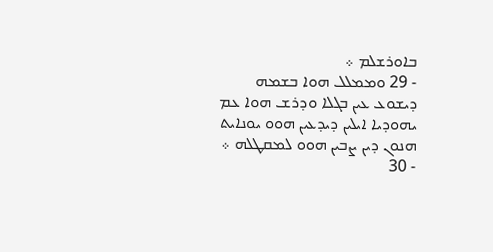ܒܐܘܪܫܠܡ ܀
- 29 ܘܡܡܠܠ ܗܘܐ ܒܫܡܗ ܕܝܫܘܥ ܥܝܢ ܒܓܠܐ ܘܕܪܫ ܗܘܐ ܥܡ ܝܗܘܕܝܐ ܐܝܠܝܢ ܕܝܕܥܝܢ ܗܘܘ ܝܘܢܐܝܬ ܗܢܘܢ ܕܝܢ ܨܒܝܢ ܗܘܘ ܠܡܩܛܠܗ ܀
- 30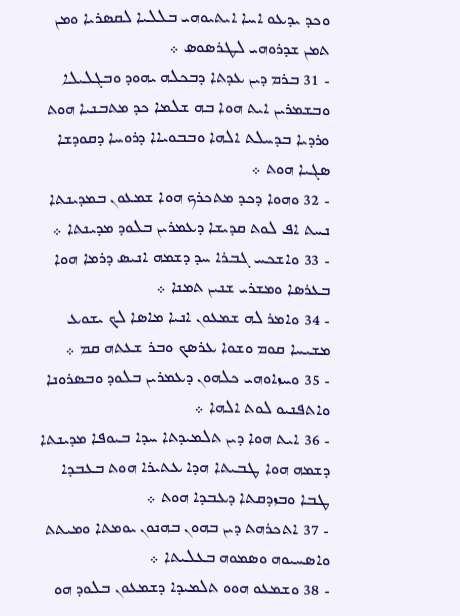ܘܟܕ ܝܕܥܘ ܐܚܐ ܐܝܬܝܘܗܝ ܒܠܠܝܐ ܠܩܤܪܝܐ ܘܡܢ ܬܡܢ ܫܕܪܘܗܝ ܠܛܪܤܘܤ ܀
- 31 ܒܪܡ ܕܝܢ ܥܕܬܐ ܕܒܟܠܗ ܝܗܘܕ ܘܒܓܠܝܠܐ ܘܒܫܡܪܝܢ ܐܝܬ ܗܘܐ ܒܗ ܫܠܡܐ ܟܕ ܡܬܒܢܝܐ ܗܘܬ ܘܪܕܝܐ ܒܕܚܠܬ ܐܠܗܐ ܘܒܒܘܝܐܐ ܕܪܘܚܐ ܕܩܘܕܫܐ ܤܓܝܐ ܗܘܬ ܀
- 32 ܘܗܘܐ ܕܟܕ ܡܬܟܪܟ ܗܘܐ ܫܡܥܘܢ ܒܡܕܝܢܬܐ ܢܚܬ ܐܦ ܠܘܬ ܩܕܝܫܐ ܕܥܡܪܝܢ ܒܠܘܕ ܡܕܝܢܬܐ ܀
- 33 ܘܐܫܟܚ ܓܒܪܐ ܚܕ ܕܫܡܗ ܐܢܝܤ ܕܪܡܐ ܗܘܐ ܒܥܪܤܐ ܘܡܫܪܝ ܫܢܝܢ ܬܡܢܐ ܀
- 34 ܘܐܡܪ ܠܗ ܫܡܥܘܢ ܐܢܝܐ ܡܐܤܐ ܠܟ ܝܫܘܥ ܡܫܝܚܐ ܩܘܡ ܘܫܘܐ ܥܪܤܟ ܘܒܪ ܫܥܬܗ ܩܡ ܀
- 35 ܘܚܙܐܘܗܝ ܟܠܗܘܢ ܕܥܡܪܝܢ ܒܠܘܕ ܘܒܤܪܘܢܐ ܘܐܬܦܢܝܘ ܠܘܬ ܐܠܗܐ ܀
- 36 ܐܝܬ ܗܘܐ ܕܝܢ ܬܠܡܝܕܬܐ ܚܕܐ ܒܝܘܦܐ ܡܕܝܢܬܐ ܕܫܡܗ ܗܘܐ ܛܒܝܬܐ ܗܕܐ ܥܬܝܪܐ ܗܘܬ ܒܥܒܕܐ ܛܒܐ ܘܒܙܕܩܬܐ ܕܥܒܕܐ ܗܘܬ ܀
- 37 ܐܬܟܪܗܬ ܕܝܢ ܒܗܘܢ ܒܗܢܘܢ ܝܘܡܬܐ ܘܡܝܬܬ ܘܐܤܚܝܘܗ ܘܤܡܘܗ ܒܥܠܝܬܐ ܀
- 38 ܘܫܡܥܘ ܗܘܘ ܬܠܡܝܕܐ ܕܫܡܥܘܢ ܒܠܘܕ ܗܘ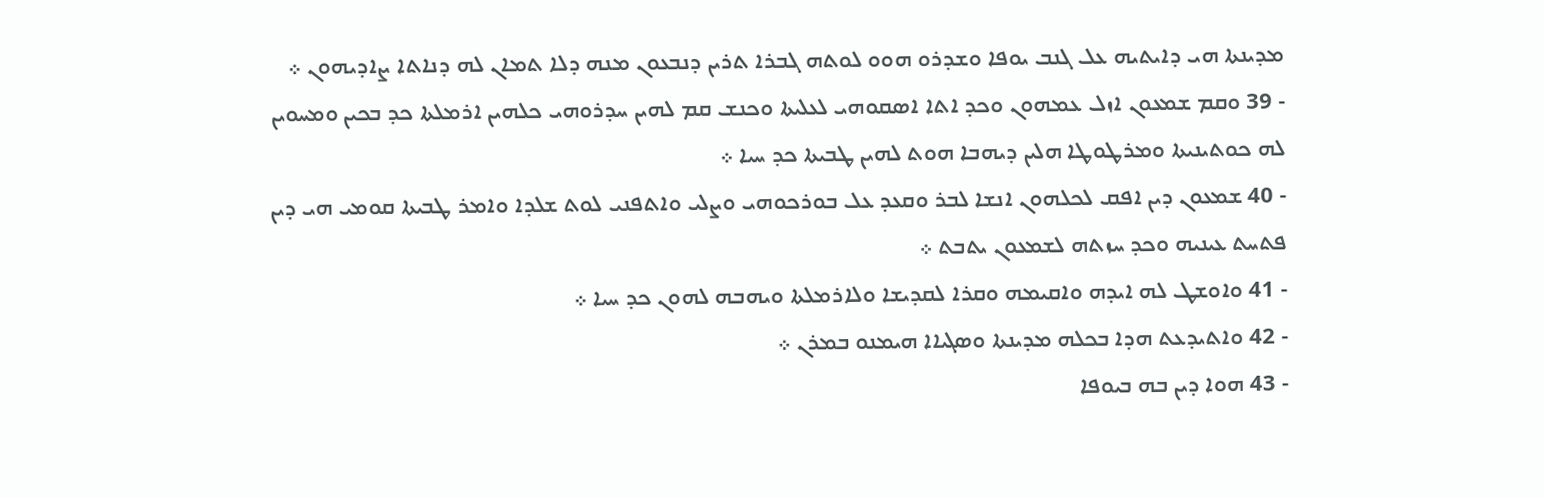ܡܕܝܢܬܐ ܗܝ ܕܐܝܬܝܗ ܥܠ ܓܢܒ ܝܘܦܐ ܘܫܕܪܘ ܗܘܘ ܠܘܬܗ ܓܒܪܐ ܬܪܝܢ ܕܢܒܥܘܢ ܡܢܗ ܕܠܐ ܬܡܐܢ ܠܗ ܕܢܐܬܐ ܨܐܕܝܗܘܢ ܀
- 39 ܘܩܡ ܫܡܥܘܢ ܐܙܠ ܥܡܗܘܢ ܘܟܕ ܐܬܐ ܐܤܩܘܗܝ ܠܥܠܝܬܐ ܘܟܢܫ ܩܡ ܠܗܝܢ ܚܕܪܘܗܝ ܟܠܗܝܢ ܐܪܡܠܬܐ ܟܕ ܒܟܝܢ ܘܡܚܘܝܢ ܠܗ ܟܘܬܝܢܝܬܐ ܘܡܪܛܘܛܐ ܗܠܝܢ ܕܝܗܒܐ ܗܘܬ ܠܗܝܢ ܛܒܝܬܐ ܟܕ ܚܝܐ ܀
- 40 ܫܡܥܘܢ ܕܝܢ ܐܦܩ ܠܟܠܗܘܢ ܐܢܫܐ ܠܒܪ ܘܩܥܕ ܥܠ ܒܘܪܟܘܗܝ ܘܨܠܝ ܘܐܬܦܢܝ ܠܘܬ ܫܠܕܐ ܘܐܡܪ ܛܒܝܬܐ ܩܘܡܝ ܗܝ ܕܝܢ ܦܬܚܬ ܥܝܢܝܗ ܘܟܕ ܚܙܬܗ ܠܫܡܥܘܢ ܝܬܒܬ ܀
- 41 ܘܐܘܫܛ ܠܗ ܐܝܕܗ ܘܐܩܝܡܗ ܘܩܪܐ ܠܩܕܝܫܐ ܘܠܐܪܡܠܬܐ ܘܝܗܒܗ ܠܗܘܢ ܟܕ ܚܝܐ ܀
- 42 ܘܐܬܝܕܥܬ ܗܕܐ ܒܟܠܗ ܡܕܝܢܬܐ ܘܤܓܝܐܐ ܗܝܡܢܘ ܒܡܪܢ ܀
- 43 ܗܘܐ ܕܝܢ ܒܗ ܒܝܘܦܐ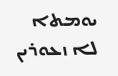ܝܘܡܬܐ ܠܐ ܙܥܘܪܝܢ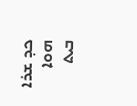ܟܕ ܫܪܐ ܗܘܐ ܒܝܬ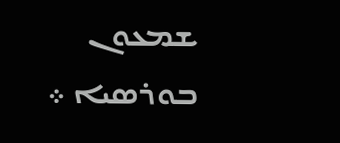ܫܡܥܘܢ ܒܘܪܤܝܐ ܀